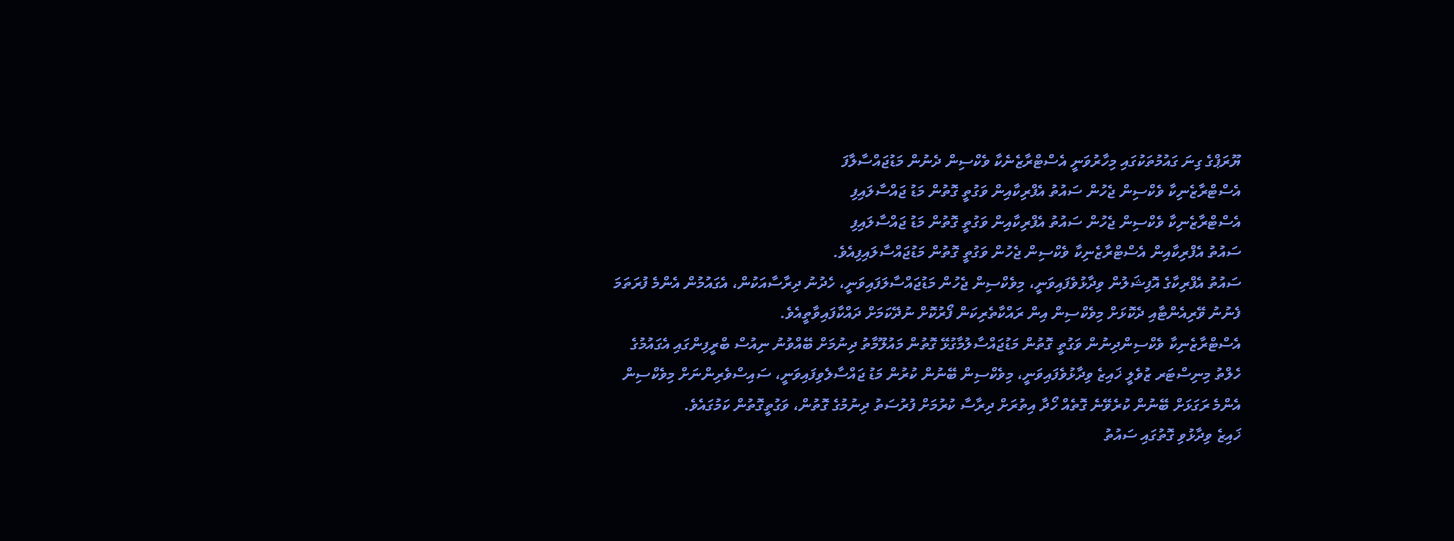ޔޫރަޕްގެ ގިނަ ގައުމުތަކުގައި މިހާރުވަނީ އެސްޓްރާޒެނެކާ ވެކްސިން ދެނުން މަޑުޖައްސާލާފަ
އެސްޓްރާޒެނިކާ ވެކްސިން ޖެހުން ސައުތު އެފްރިކާއިން ވަގުތީ ގޮތުން މަޑު ޖައްސާލައިފި
އެސްޓްރާޒެނިކާ ވެކްސިން ޖެހުން ސައުތު އެފްރިކާއިން ވަގުތީ ގޮތުން މަޑު ޖައްސާލައިފި
ސައުތު އެފްރިކާއިން އެސްޓްރާޒެނިކާ ވެކްސިން ޖެހުން ވަގުތީ ގޮތުން މަޑުޖައްސާލައިފިއެވެ.
ސައުތު އެފްރިކާގެ އޮފިޝަލުން ވިދާޅުވެފައިވަނީ، މިވެކްސިން ޖެހުން މަޑުޖައްސާލަފައިވަނީ، ހެދުނު ދިރާސާއަކުން، އެގައުމުން އެންމެ ފުރަތަމަ ފެނުނު ވޭރިއެންޓާއި ދެކޮޅަށް މިވެކްސިން އިން ރައްކާތެރިކަން ފޯރުކޮށް ނުދޭކަމަށް ދައްކާފައިވާތީއެވެ.
އެސްޓްރާޒެނިކާ ވެކްސިންދިނުން ވަގުތީ ގޮތުން މަޑުޖައްސާލުމާގުޅޭ ގޮތުން މައުލޫމާތު ދިނުމަށް ބޭއްވުނު ނިއުސް ބްރީފިންގައި އެގައުމުގެ ހެލްތު މިނިސްޓަރ ޒުވެލީ ޚައިޒެ ވިދާޅުވެފައިވަނީ، މިވެކްސިން ބޭނުން ކުރުން މަޑު ޖައްސާލެވިފައިވަނީ، ސައިސްވެރިންނަށް މިވެކްސިން އެންމެ ރަގަޅަށް ބޭނުން ކުރެވޭނެ ގޮތެއް ހޯދާ އިތުރަށް ދިރާސާ ކުރުމަށް ފުރުސަތު ދިނުމުގެ ގޮތުން، ވަގުތީގޮތުން ކަމުގައެވެ.
ޚައިޒެ ވިދާޅުވި ގޮތުގައި ސައުތު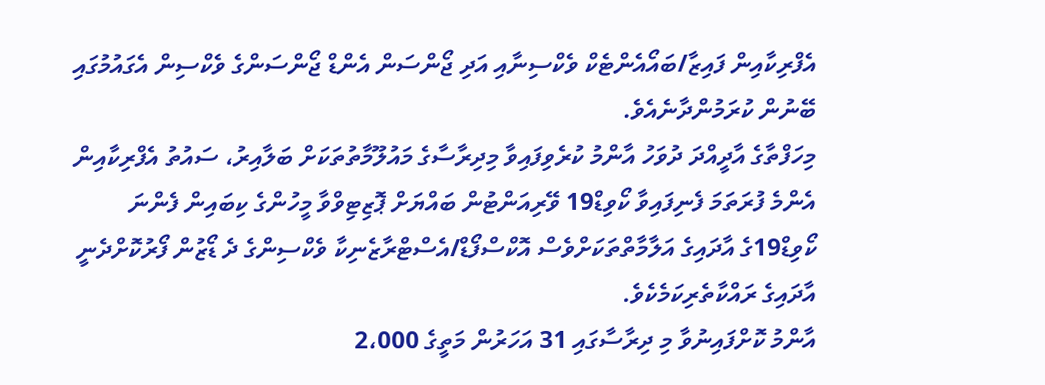އެފްރިކާއިން ފައިޒާ/ބައޯއެންޓެކް ވެކްސިނާއި އަދި ޖޯންސަން އެންޑް ޖޯންސަންގެ ވެކްސިން އެގައުމުގައި ބޭނުން ކުރަމުންދާނެއެވެ.
މިހަފްތާގެ އާދީއްދަ ދުވަހު އާންމު ކުރެވިފައިވާ މިދިރާސާގެ މައުލޫމާތުތަކަށް ބަލާއިރު، ސައުތު އެފްރިކާއިން އެންމެ ފުރަތަމަ ފެނިފައިވާ ކޯވިޑް19 ވޭރިއަންޓުން ބައްޔަށް ޕޮޒިޓިވްވާ މީހުންގެ ކިބައިން ފެންނަ ކޯވިޑް19ގެ އާދައިގެ އަލާމާތްތަކަށްވެސް އޮކްސްފޯޑް/އެސްޓްރާޒެނިކާ ވެކްސިންގެ ދެ ޑޯޒުން ފޯރުކޮށްދެނީ އާދައިގެ ރައްކާތެރިކަމެކެވެ.
އާންމު ކޮށްފައިނުވާ މި ދިރާސާގައި 31 އަހަރުން މަތީގެ 2،000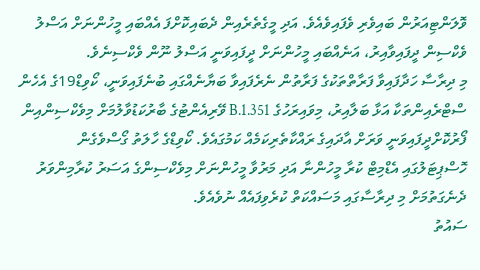ވޮލަންޓިއަރުން ބައިވެރި ވެފައިވެއެވެ. އަދި މީގެތެރެއިން ދެބައިކޮށްފަ އެއްބައި މީހުންނަށް އަސްލު ވެކްސިން ދީފައިވާއިރު، އަނެއްބައި މީހުންނަށް ދީފައިވަނީ އަސްލު ނޫން ވެކްސިނެވެ.
މި ދިރާސާ ހަދާފައިވާ ފަރާތްތަކުގެ ފަރާތުން ނެރެފައިވާ ބަޔާނެއްގައި ބުނެފައިވަނީ، ކޯވިޑް19ގެ އެހެން ސްޓްރެއިންތަކާ އަޅާ ބަލާއިރު، މިވައިރަހުގެ B.1.351 ވޭރިއެންޓުގެ ބާރުކަޑުވާލުމަށް މިވެކްސިންއިން ފޯރުކޮށްދީފައިވަނީ ވަރަށް އާދައިގެ ރައްކާތެރިކަމެއް ކަމުގައެވެ. ކޯވިޑްގެ ހާލަތު ގޯސްވެގެން ހޮސްޕިޓަލުގައި އެޑްމިޓް ކުރާ މީހުންނާ އަދި މަރުވާ މީހުންނަށް މިވެކްސިންގެ އަސަރު ކުރާމިންވަރު ދެނެގަތުމަށް މި ދިރާސާގައި މަސައްކަތް ކުރެވިފައެއް ނުވެއެވެ.
ސައުތު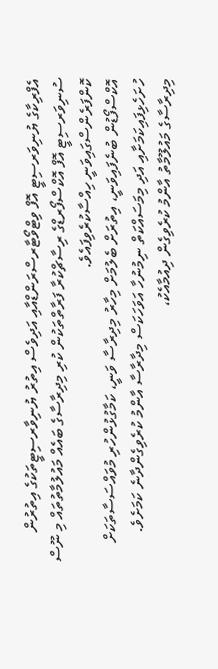އެފްރިކާގެ ޔުނިވަރސިޓީ އޮފް ވިޓްވޯޓާރސްރަންޑްއާއި އަދިވެސް އިތުރު ޔުނިވާރސިޓީތަކުގެ އިތުރުން ސުނިވަރސިޓީ އޮފް އޮކްސްފޯރޑްގެ ރިސާޗްކުރާ ފަރާތްތަކުން ކުރި މިދިރާސާގެ ބައެއް މައުލުމާތުތައް މި ނޫސް ކޮންފަރެންސްގައިވަނީ ހިއްސާކުރެވިފައެވެ.
އޮކްސްފޯޑުން ބުނެފައިވަނީ، އިތުރަށް ބެލުމަށް މިހާރު މިދިރާސާ ވަނީ، ކަމާގުޅުންހުރި މުވައްސަސާތަކަށް ހުށަހެޅިފައިކަމަށާއި އަދި މިމަސައްކަތް ނިމުނުހާ އަވަހަކަސް މިދާރާސާ އާންމު ކުރެވިގެންދާނެ ކަމަށެވެ.
މިދިރާސާގެ މައުލޫމާތު އާންމު ކުރެވިގެން ދިއުމާއެކު،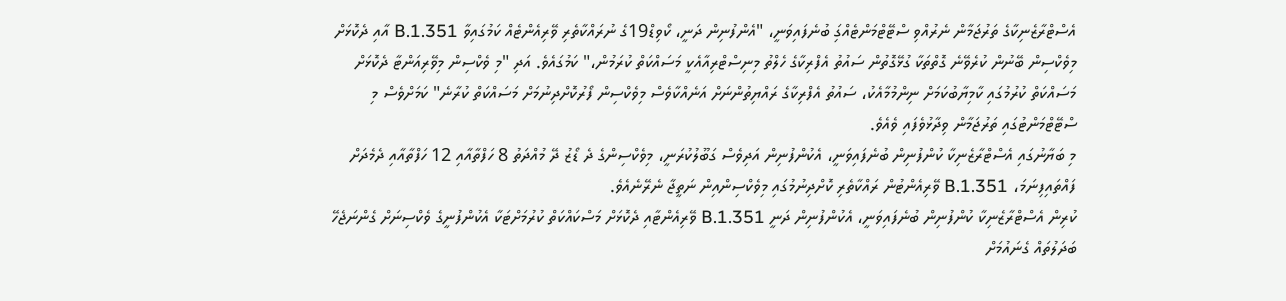އެސްޓްރާޒެނިކާގެ ތަރުޖަމާން ނެރުއްވި ސްޓޭޓްމަންޓެއްގަި ބުނެފައިވަނީ، "އެންފުނިން ދަނީ، ކޯވިޑް19ގެ ނުރައްކާތެރި ވޭރިއެންޓެއް ކަމުގައިވާ B.1.351 އާއި ދެކޮޅަށް މިވެކްސިން ބޭނުން ކުރެވޭނެ ގޮތްތަކާ ގުޅޭގޮތުން ސައުތު އެފްރިކާގެ ހެލްތު މިނިސްޓްރިއާއެކީ މަސައްކަތް ކުރަމުން،" ކަމުގައެވެ. އަދި "މި ވެކްސިން މިވޭރިއަންޓާ ދެކޮޅަށް މަސައްކަތް ކުރުމުގައި ކާމިޔާބުކަމަށް ނިންމުމާއެކު، ސައުތު އެފްރިކާގެ ރައްޔިތުންނަށް އަނެއްކާވެސް މިވެކްސިން ފޯރުކޮށްދިނުމަށް މަސައްކަތް ކުރާނެ" ކަމަށްވެސް މި ސްޓޭޓްމަންޓުގައި ތަރުޖަމާން ވިދާޅުވެފައި ވެއެވެ.
މި ބަޔާނުގައި އެސްޓްރާޒެނިކާ ކުންފުނިން ބުނެފައިވަނީ، އެކުންފުނިން އަދިވެސް ގަބޫލުކުރަނީ، މިވެކްސިންގެ ދެ ޑޯޒު ދޭ މުއްދަތު 8 ހަފްތާއާއި 12 ހަފްތާއާއި ދެމެދަށް ފައްތައިފިނަމަ، B.1.351 ވޭރިއެންޓުން ރައްކާތެރި ކޮށްދިނުމުގައި މިވެކްސިންއިން ނަތީޖާ ނެރޭނެއެވެ.
ކުރިން އެސްޓްރާޒެނިކާ ކުންފުނިން ބުނެފައިވަނީ، އެކުންފުނިން ދަނީ B.1.351 ވޭރިއެންޓާއި ދެކޮޅަށް މަސްކައްކަތް ކުރުމަށްޓަކާ އެކުންފުނީގެ ވެކްސިނަށް ގެންނަޖެހޭ ބަދަލުތައް ގެނައުމަށް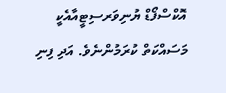އޮކްސްފޯޑް ޔުނިވަރސިޓީއާއެކީ މަސައްކަތް ކުރަމުންނެވެ. އަދި ފިނި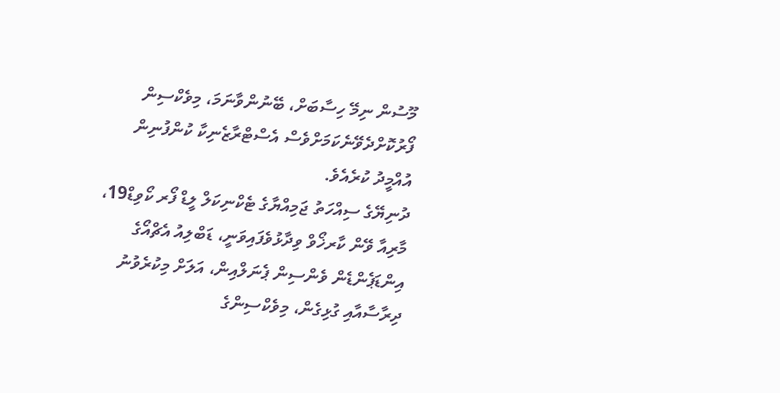މޫސުން ނިމޭ ހިސާބަށް، ބޭނުންވާނަމަ، މިވެކްސިން ފޯރުކޮށްދެވޭނެކަމަށްވެސް އެސްޓްރާޒެނިކާ ކުންފުނިން އުއްމީދު ކުރެއެވެ.
ދުނިޔޭގެ ސިއްހަތު ޖަމިއްޔާގެ ޓެކްނިކަލް ލީޑް ފޯރ ކޯވިޑް19، މާރިއާ ވޭން ކާރޚޯވް ވިދާޅުވެފައިވަނީ، ޑަބްލިއު އެޗްއޯގެ އިންޑަޕެންޑެން ވެންސިން ޕެނަލްއިން، އަލަށް މިކުރެވުނު ދިރާސާއާއި ގުޅިގެން، މިވެކްސިންގެ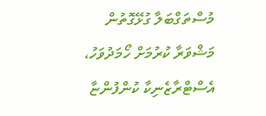މުސްތަގްބަލާ ގުޅޭގޮތުން މަޝްވަރާ ކުރުމަށް ހޯމަދުވަހު، އެސްޓްރާޒެނިކާ ކުންފުންޏާ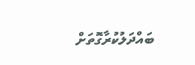ބައްދަލުކުރާގޮތަށް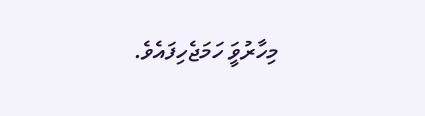މިހާރުވަީ ހަމަޖެހިފައެވެ.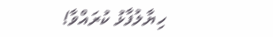ހިޔާލުފާޅު ކުރައްވާ!